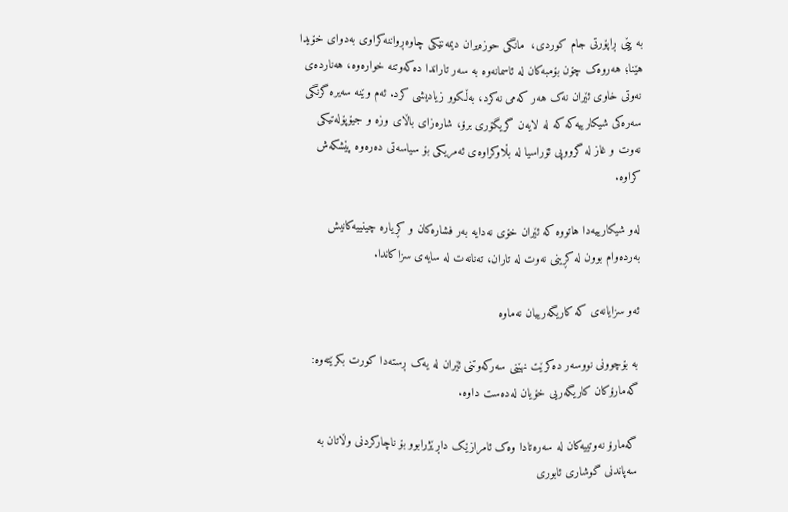بە پێی ڕاپۆرتی جام کوردی،  مانگی حوزەیران دیمەنێکی چاوەڕواننەکراوی بەدوای خۆیدا هێنا؛ هەروەک چۆن بۆمبەکان لە ئاسمانەوە بە سەر تاراندا دەکەوتنە خوارەوە، هەناردەی نەوتی خاوی ئێران نەک هەر کەمی نەکرد، بەڵکوو زیادیشی کرد. ئەم وێنە سەیرە گرنگی سەرەکی شیکارییەکە کە لە لایەن گریگۆری برۆ، شارەزای باڵای وزە و جیۆپۆلەتیکی نەوت و غاز لە گرووپی ئۆراسیا لە بڵاوکراوەی ئەمریکی بۆ سیاسەتی دەرەوە پێشکەش کراوە.

لەو شیکارییەدا هاتووە کە ئێران خۆى نەدایە بەر فشارەکان و کڕیارە چینییەکانیش بەردەوام بوون لە کڕینی نەوت لە تاران، تەنانەت لە سایەی سزاکاندا.

ئەو سزایانەی کە کاریگەرییان نەماوە

بە بۆچوونی نووسەر دەکرێت نهێنی سەرکەوتنی ئێران لە یەک ڕستەدا کورت بکرێتەوە: گەمارۆکان کاریگەریی خۆیان لەدەست داوە.

گەمارۆ نەوتییەکان لە سەرەتادا وەک ئامرازێک داڕێژرابوو بۆ ناچارکردنی وڵاتان بە سەپاندنی گوشاری ئابوری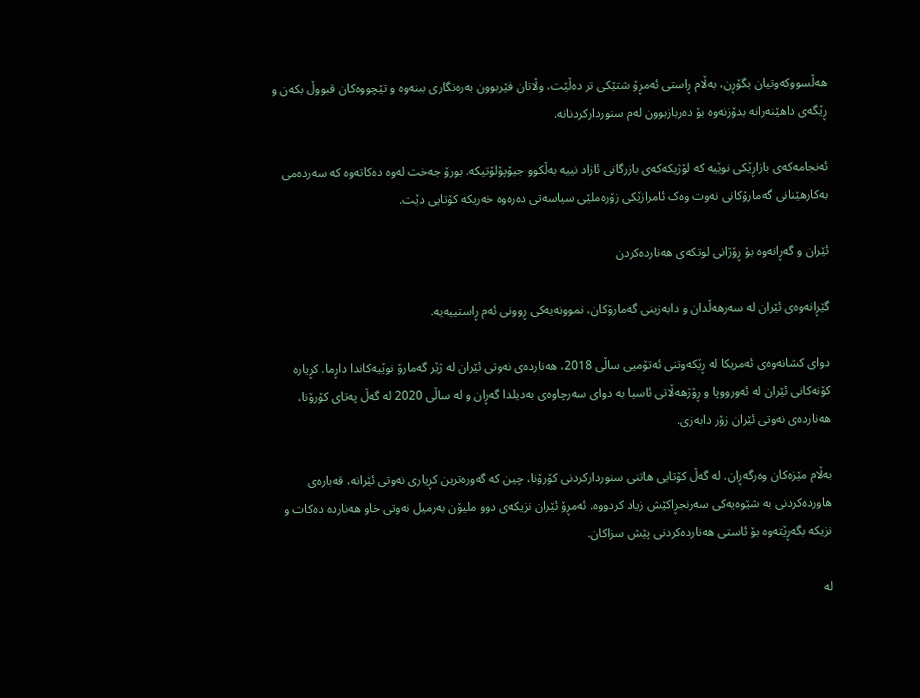هەڵسووکەوتیان بگۆڕن، بەڵام ڕاستی ئەمڕۆ شتێکی تر دەڵێت، وڵاتان فێربوون بەرەنگاری ببنەوە و تێچووەکان قبووڵ بکەن و ڕێگەی داهێنەرانە بدۆزنەوە بۆ دەربازبوون لەم سنوردارکردنانە.

ئەنجامەکەی بازاڕێکی نوێیە کە لۆژیکەکەی بازرگانی ئازاد نییە بەڵکوو جیۆپۆلۆتیکە. بورۆ جەخت لەوە دەکاتەوە کە سەردەمی بەکارهێنانی گەمارۆکانی نەوت وەک ئامرازێکی زۆرەملێی سیاسەتی دەرەوە خەریکە کۆتایی دێت.

ئێران و گەڕانەوە بۆ ڕۆژانی لوتکەی هەناردەکردن

گێڕانەوەی ئێران لە سەرهەڵدان و دابەزینی گەمارۆکان، نموونەیەکی ڕوونی ئەم ڕاستییەیە.

دوای کشانەوەی ئەمریکا لە ڕێکەوتنی ئەتۆمیی ساڵی 2018، هەناردەی نەوتی ئێران لە ژێر گەمارۆ نوێیەکاندا داڕما. کڕیارە کۆنەکانی ئێران لە ئەورووپا و ڕۆژهەڵاتی ئاسیا بە دوای سەرچاوەی بەدیلدا گەڕان و لە ساڵی 2020 لە گەڵ پەتای کۆرۆنا، هەناردەی نەوتی ئێران زۆر دابەزی.

بەڵام مێزەکان وەرگەڕان. لە گەڵ کۆتایی هاتنی سنوردارکردنی کۆرۆنا، چین کە گەورەترین کڕیاری نەوتی ئێرانە، قەبارەی هاوردەکردنی بە شێوەیەکی سەرنجڕاکێش زیاد کردووە. ئەمڕۆ ئێران نزیکەی دوو ملیۆن بەرمیل نەوتی خاو هەناردە دەکات و نزیکە بگەڕێتەوە بۆ ئاستی هەناردەکردنی پێش سزاکان.

لە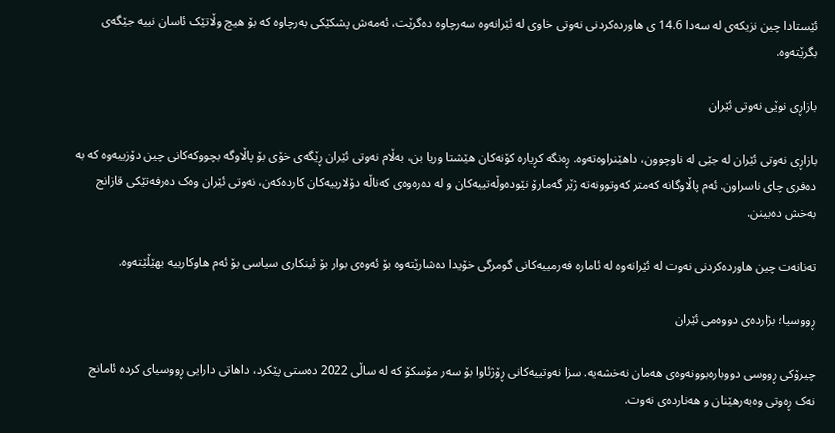ئێستادا چین نزیکەی لە سەدا 14.6 ی هاوردەکردنی نەوتی خاوی لە ئێرانەوە سەرچاوە دەگرێت، ئەمەش پشکێکی بەرچاوە کە بۆ هیچ وڵاتێک ئاسان نییە جێگەی بگرێتەوە.

بازاڕی نوێی نەوتی ئێران

بازاڕی نەوتی ئێران لە جێی لە ناوچوون، داهێنراوەتەوە. ڕەنگە کڕیارە کۆنەکان هێشتا وریا بن، بەڵام نەوتی ئێران ڕێگەی خۆی بۆ پاڵاوگە بچووکەکانی چین دۆزییەوە کە بە دەفری چای ناسراون. ئەم پاڵاوگانە کەمتر کەوتوونەتە ژێر گەمارۆ نێودەوڵەتییەکان و لە دەرەوەی کەناڵە دۆلارییەکان کاردەکەن، نەوتی ئێران وەک دەرفەتێکی قازانج بەخش دەبینن.

تەنانەت چین هاوردەکردنی نەوت لە ئێرانەوە لە ئامارە فەرمییەکانی گومرگی خۆیدا دەشارێتەوە بۆ ئەوەی بوار بۆ ئینکاری سیاسی بۆ ئەم هاوکارییە بهێڵێتەوە.

ڕووسیا؛ بژاردەی دووەمی ئێران

چیرۆکی ڕووسی دووبارەبوونەوەی هەمان نەخشەیە. سزا نەوتییەکانی ڕۆژئاوا بۆ سەر مۆسکۆ کە لە ساڵی 2022 دەستی پێکرد، داهاتی دارایی ڕووسیای کردە ئامانج نەک ڕەوتی وەبەرهێنان و هەناردەی نەوت.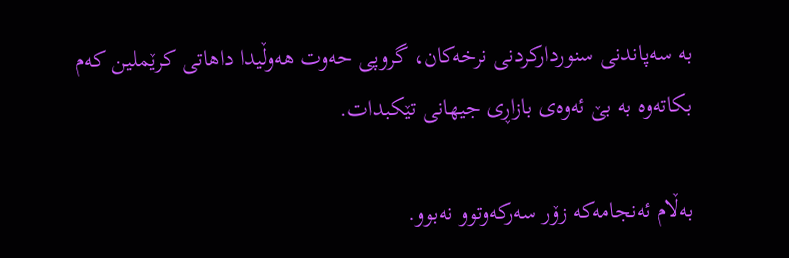بە سەپاندنی سنوردارکردنی نرخەکان، گروپی حەوت هەوڵیدا داهاتی کرێملین کەم بکاتەوە بە بێ ئەوەی بازاڕی جیهانی تێکبدات.

بەڵام ئەنجامەکە زۆر سەرکەوتوو نەبوو.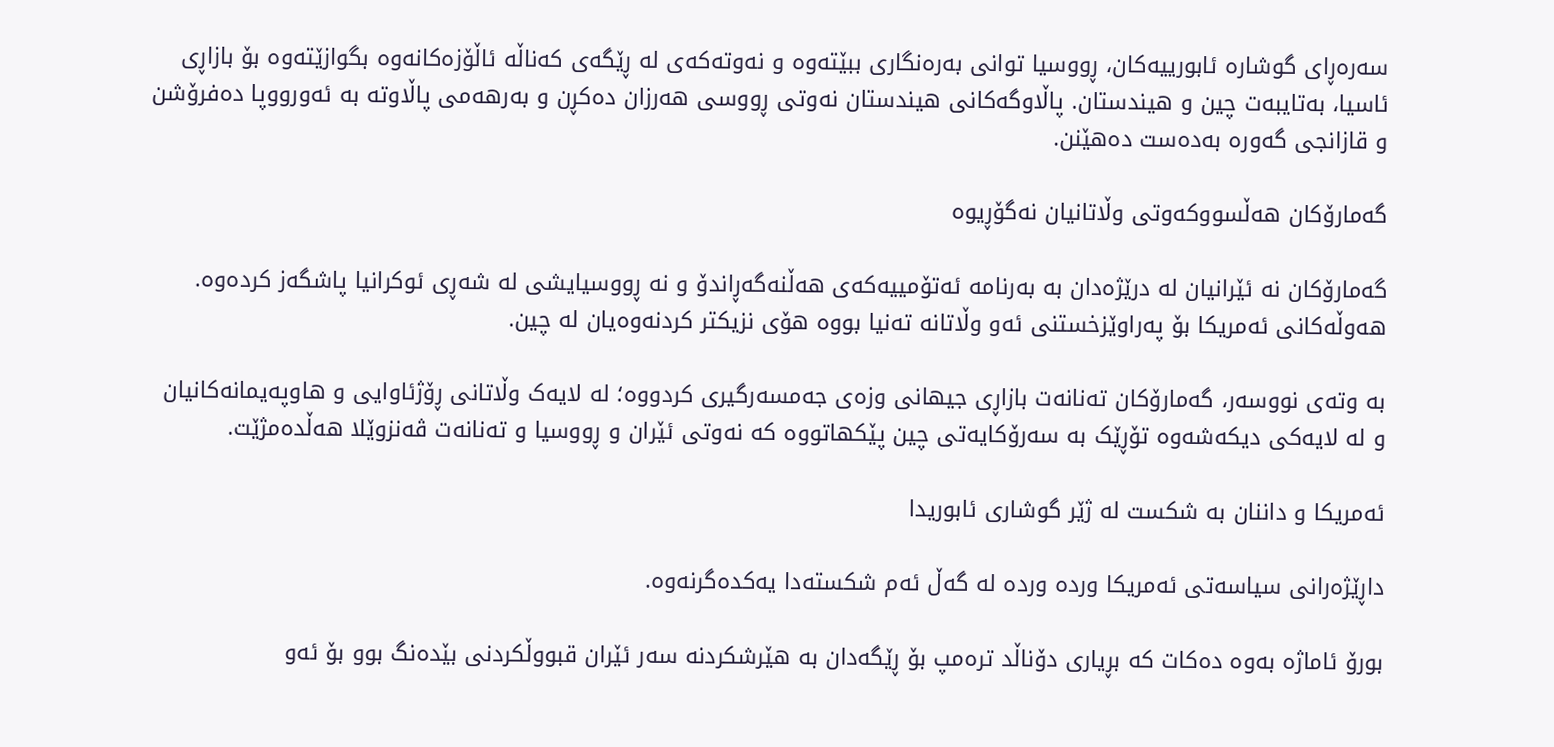سەرەڕای گوشارە ئابورییەکان، ڕووسیا توانی بەرەنگاری ببێتەوە و نەوتەکەی لە ڕێگەی کەناڵە ئاڵۆزەکانەوە بگوازێتەوە بۆ بازاڕی ئاسیا، بەتایبەت چین و هیندستان. پاڵاوگەکانی هیندستان نەوتی ڕووسی هەرزان دەکڕن و بەرهەمی پاڵاوتە بە ئەورووپا دەفرۆشن و قازانجی گەورە بەدەست دەهێنن.

گەمارۆکان هەڵسووکەوتی وڵاتانیان نەگۆڕیوە

گەمارۆکان نە ئێرانیان لە درێژەدان بە بەرنامە ئەتۆمییەکەی هەڵنەگەڕاندۆ و نە ڕووسیایشی لە شەڕی ئوکرانیا پاشگەز کردەوە. هەوڵەکانی ئەمریکا بۆ پەراوێزخستنی ئەو وڵاتانە تەنیا بووە هۆی نزیکتر کردنەوەیان لە چین.

بە وتەی نووسەر، گەمارۆکان تەنانەت بازاڕی جیهانی وزەی جەمسەرگیری کردووە؛ لە لایەک وڵاتانی ڕۆژئاوایی و هاوپەیمانەکانیان و لە لایەکی دیکەشەوە تۆڕێک بە سەرۆکایەتی چین پێکهاتووە کە نەوتی ئێران و ڕووسیا و تەنانەت ڤەنزوێلا هەڵدەمژێت.

ئەمریکا و داننان بە شکست لە ژێر گوشاری ئابوریدا

داڕێژەرانی سیاسەتی ئەمریکا وردە وردە لە گەڵ ئەم شکستەدا یەکدەگرنەوە.

بورۆ ئاماژە بەوە دەکات کە بڕیاری دۆناڵد ترەمپ بۆ ڕێگەدان بە هێرشکردنە سەر ئێران قبووڵکردنی بێدەنگ بوو بۆ ئەو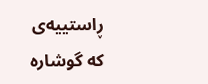ڕاستییەی کە گوشارە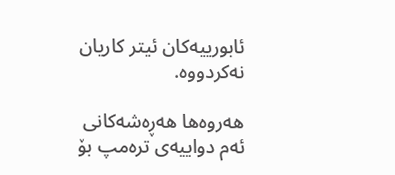ئابورییەکان ئیتر کاریان نەکردووە.

هەروەها هەڕەشەکانی ئەم دواییەی ترەمپ بۆ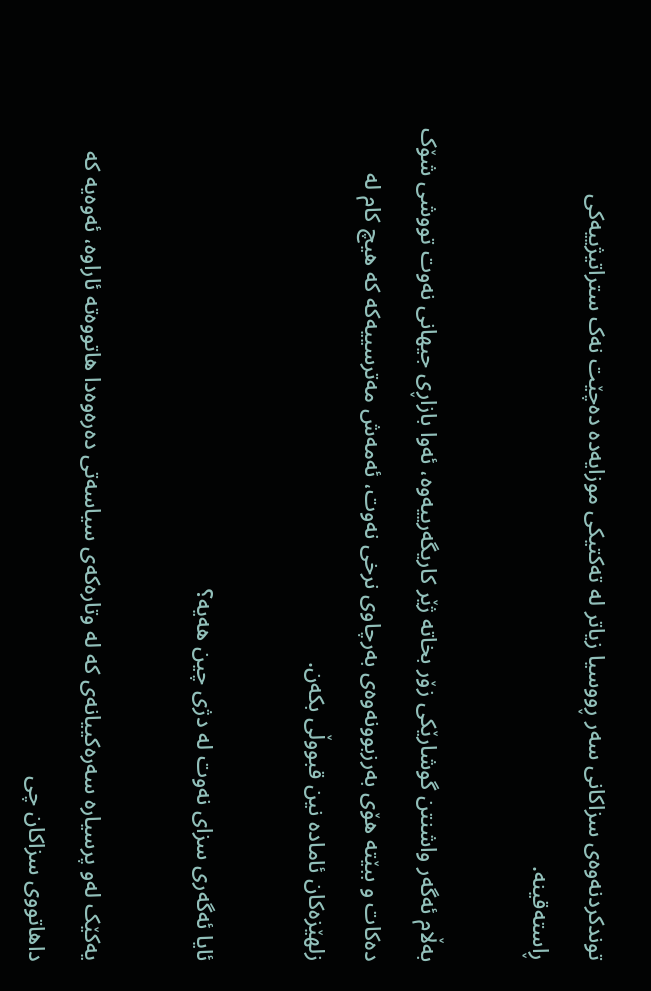توندکردنەوەی سزاکانی سەر ڕووسیا زیاتر لە تەکتیکی موزایەدە دەچێت نەک ستراتیژییەکی ڕاستەقینە.

بەڵام ئەگەر واشنتن گوشارێکی زۆر بخاتە ژێر کاریگەرییەوە، ئەوا بازاڕی جیهانی نەوت تووشی شۆک دەکات و ببێتە هۆی بەرزبوونەوەی بەرچاوی نرخی نەوت، ئەمەش مەترسییەکە کە هیچ کام لە زلهێزەکان ئامادە نین قبووڵی بکەن.

ئایا ئەگەری سزای نەوت لە دژی چین هەیە؟

یەکێک لەو پرسیارە سەرەکییانەی کە لە وتارەکەی سیاسەتی دەرەوەدا هاتووەتە ئاراوە، ئەوەیە کە داهاتووی سزاکان چی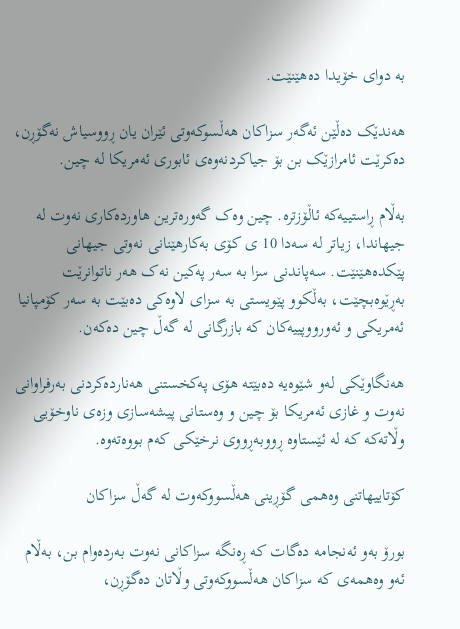بە دوای خۆیدا دەهێنێت.

هەندێک دەڵێن ئەگەر سزاکان هەڵسوکەوتی ئێران یان ڕووسیاش نەگۆڕن، دەکرێت ئامرازێک بن بۆ جیاکردنەوەی ئابوری ئەمریکا لە چین.

بەڵام ڕاستییەکە ئاڵۆزترە. چین وەک گەورەترین هاوردەکاری نەوت لە جیهاندا، زیاتر لە سەدا 10 ی کۆی بەکارهێنانی نەوتی جیهانی پێکدەهێنێت. سەپاندنی سزا بە سەر پەکین نەک هەر ناتوانرێت بەڕێوەبچێت، بەڵکوو پێویستی بە سزای لاوەکی دەبێت بە سەر کۆمپانیا ئەمریکی و ئەورووپییەکان کە بازرگانی لە گەڵ چین دەکەن.

هەنگاوێکی لەو شێوەیە دەبێتە هۆی پەکخستنی هەناردەکردنی بەرفراوانی نەوت و غازی ئەمریکا بۆ چین و وەستانی پیشەسازی وزەی ناوخۆیی وڵاتەکە کە لە ئێستاوە ڕووبەڕووی نرخێکی کەم بووەتەوە.

کۆتاییهاتنی وەهمی گۆڕینی هەڵسووکەوت لە گەڵ سزاکان

بورۆ بەو ئەنجامە دەگات کە ڕەنگە سزاکانی نەوت بەردەوام بن، بەڵام ئەو وەهمەی کە سزاکان هەڵسووکەوتی وڵاتان دەگۆڕن،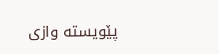پێویستە وازی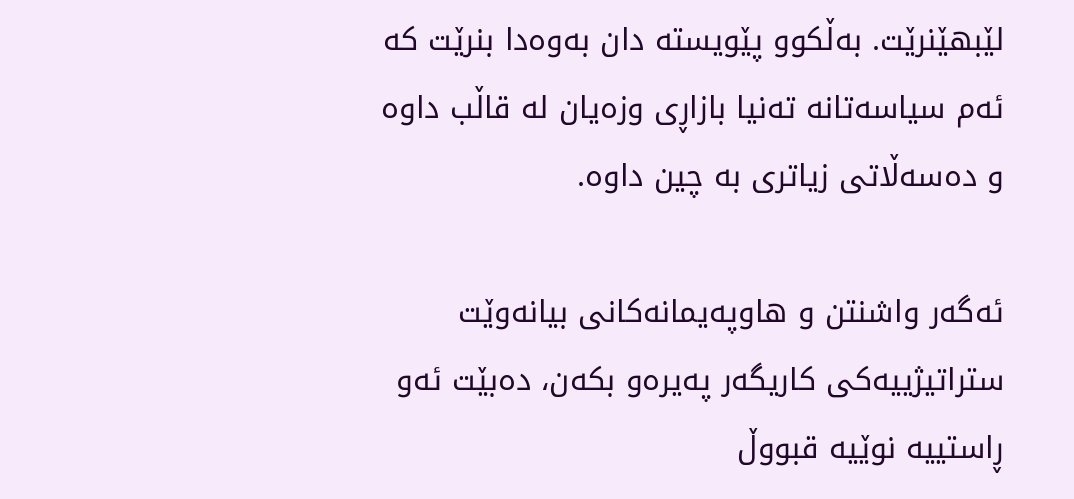لێبهێنرێت. بەڵکوو پێویستە دان بەوەدا بنرێت کە ئەم سیاسەتانە تەنیا بازاڕی وزەیان لە قاڵب داوە و دەسەڵاتی زیاتری بە چین داوە.

ئەگەر واشنتن و هاوپەیمانەکانی بیانەوێت ستراتیژییەکی کاریگەر پەیرەو بکەن، دەبێت ئەو ڕاستییە نوێیە قبووڵ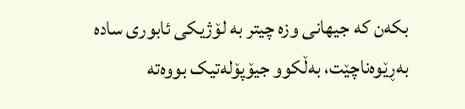بکەن کە جیهانی وزە چیتر بە لۆژیکی ئابوری سادە بەڕێوەناچێت، بەڵکوو جیۆپۆلەتیک بووەتە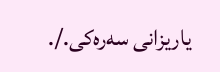یاریزانی سەرەکی./.